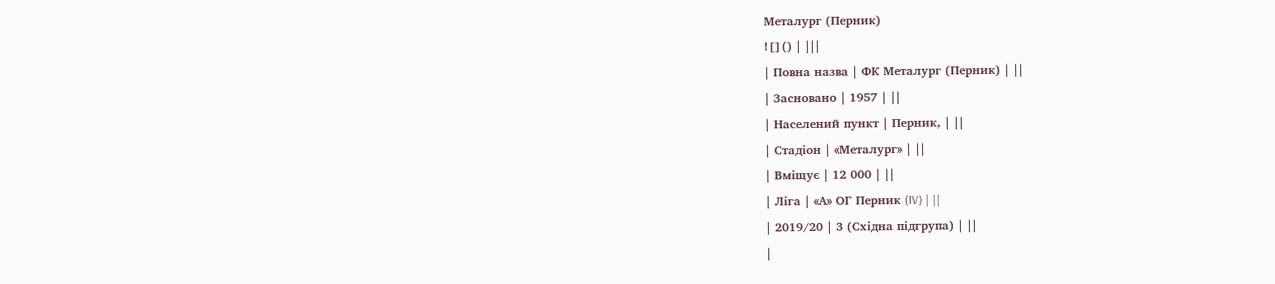Металург (Перник)
![]() | |||
| Повна назва | ФК Металург (Перник) | ||
| Засновано | 1957 | ||
| Населений пункт | Перник, | ||
| Стадіон | «Металург» | ||
| Вміщує | 12 000 | ||
| Ліга | «А» ОГ Перник (IV) | ||
| 2019/20 | 3 (Східна підгрупа) | ||
|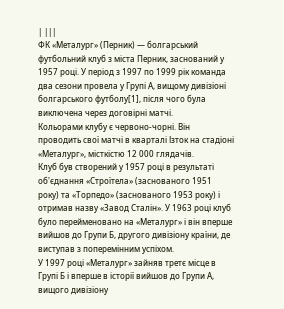| |||
ФК «Металург» (Перник) — болгарський футбольний клуб з міста Перник, заснований у 1957 році. У період з 1997 по 1999 рік команда два сезони провела у Групі А, вищому дивізіоні болгарського футболу[1], після чого була виключена через договірні матчі.
Кольорами клубу є червоно-чорні. Він проводить свої матчі в кварталі Ізток на стадіоні «Металург», місткістю 12 000 глядачів.
Клуб був створений у 1957 році в результаті об'єднання «Строїтела» (заснованого 1951 року) та «Торпедо» (заснованого 1953 року) і отримав назву «Завод Сталін». У 1963 році клуб було перейменовано на «Металург» і він вперше вийшов до Групи Б, другого дивізіону країни, де виступав з поперемінним успіхом.
У 1997 році «Металург» зайняв третє місце в Групі Б і вперше в історії вийшов до Групи А, вищого дивізіону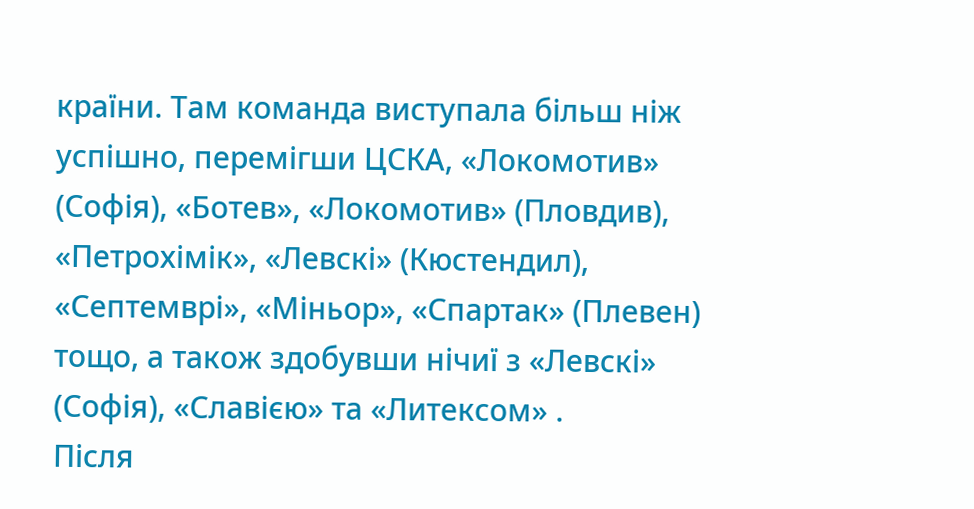країни. Там команда виступала більш ніж успішно, перемігши ЦСКА, «Локомотив» (Софія), «Ботев», «Локомотив» (Пловдив), «Петрохімік», «Левскі» (Кюстендил), «Септемврі», «Міньор», «Спартак» (Плевен) тощо, а також здобувши нічиї з «Левскі» (Софія), «Славією» та «Литексом» .
Після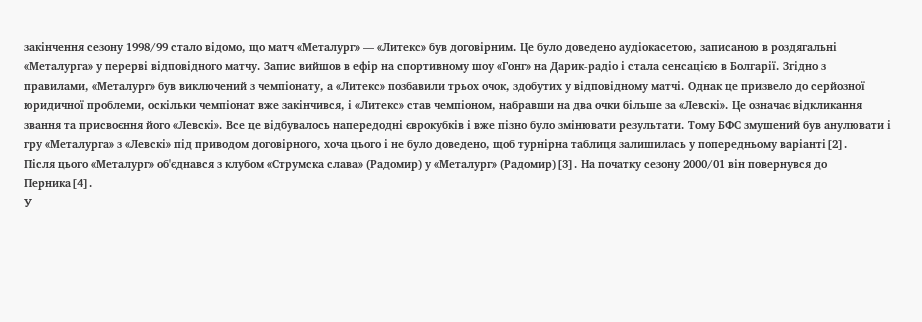закінчення сезону 1998/99 стало відомо, що матч «Металург» — «Литекс» був договірним. Це було доведено аудіокасетою, записаною в роздягальні «Металурга» у перерві відповідного матчу. Запис вийшов в ефір на спортивному шоу «Гонг» на Дарик-радіо і стала сенсацією в Болгарії. Згідно з правилами, «Металург» був виключений з чемпіонату, а «Литекс» позбавили трьох очок, здобутих у відповідному матчі. Однак це призвело до серйозної юридичної проблеми, оскільки чемпіонат вже закінчився, і «Литекс» став чемпіоном, набравши на два очки більше за «Левскі». Це означає відкликання звання та присвоєння його «Левскі». Все це відбувалось напередодні єврокубків і вже пізно було змінювати результати. Тому БФС змушений був анулювати і гру «Металурга» з «Левскі» під приводом договірного, хоча цього і не було доведено, щоб турнірна таблиця залишилась у попередньому варіанті[2].
Після цього «Металург» об'єднався з клубом «Струмска слава» (Радомир) у «Металург» (Радомир)[3]. На початку сезону 2000/01 він повернувся до Перника[4].
У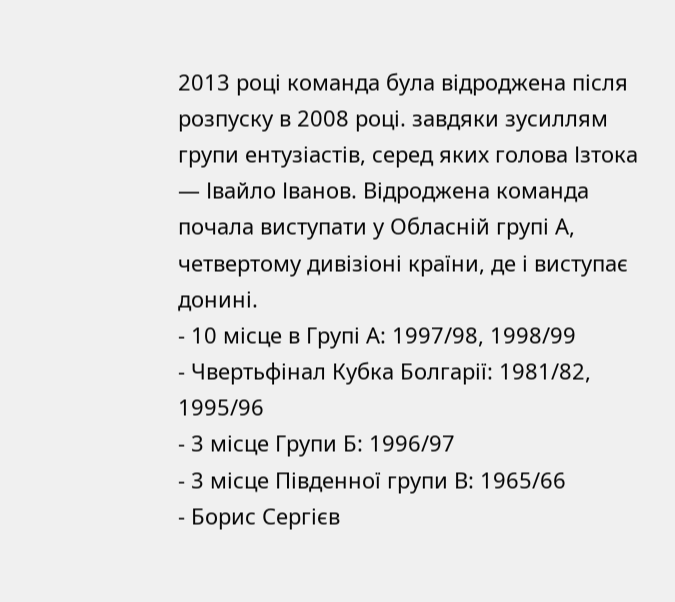2013 році команда була відроджена після розпуску в 2008 році. завдяки зусиллям групи ентузіастів, серед яких голова Ізтока — Івайло Іванов. Відроджена команда почала виступати у Обласній групі А, четвертому дивізіоні країни, де і виступає донині.
- 10 місце в Групі А: 1997/98, 1998/99
- Чвертьфінал Кубка Болгарії: 1981/82, 1995/96
- 3 місце Групи Б: 1996/97
- 3 місце Південної групи В: 1965/66
- Борис Сергієв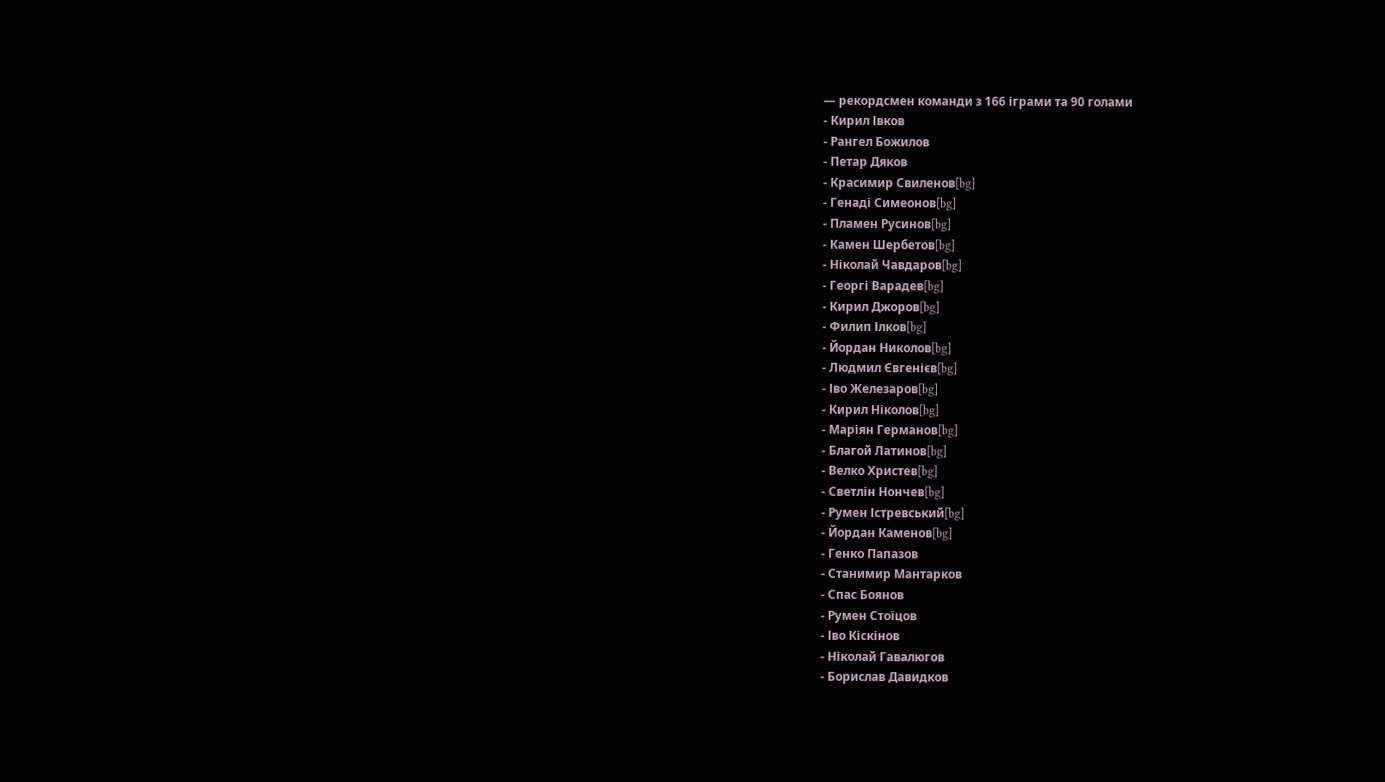— рекордсмен команди з 166 іграми та 90 голами
- Кирил Івков
- Рангел Божилов
- Петар Дяков
- Красимир Свиленов[bg]
- Генаді Симеонов[bg]
- Пламен Русинов[bg]
- Камен Шербетов[bg]
- Ніколай Чавдаров[bg]
- Георгі Варадев[bg]
- Кирил Джоров[bg]
- Филип Ілков[bg]
- Йордан Николов[bg]
- Людмил Євгенієв[bg]
- Іво Железаров[bg]
- Кирил Ніколов[bg]
- Маріян Германов[bg]
- Благой Латинов[bg]
- Велко Христев[bg]
- Светлін Нончев[bg]
- Румен Істревський[bg]
- Йордан Каменов[bg]
- Генко Папазов
- Станимир Мантарков
- Спас Боянов
- Румен Стоїцов
- Іво Кіскінов
- Ніколай Гавалюгов
- Борислав Давидков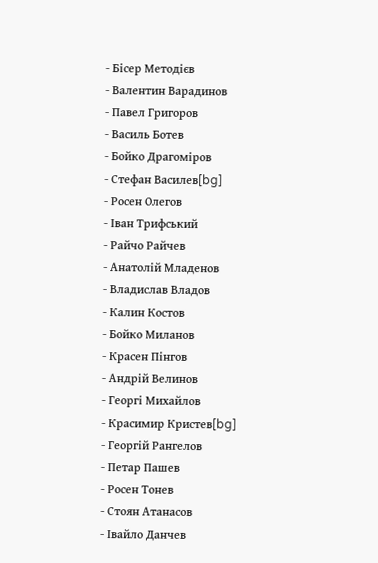- Бісер Методієв
- Валентин Варадинов
- Павел Григоров
- Василь Ботев
- Бойко Драгоміров
- Стефан Василев[bg]
- Росен Олегов
- Іван Трифський
- Райчо Райчев
- Анатолій Младенов
- Владислав Владов
- Калин Костов
- Бойко Миланов
- Красен Пінгов
- Андрій Велинов
- Георгі Михайлов
- Красимир Кристев[bg]
- Георгій Рангелов
- Петар Пашев
- Росен Тонев
- Стоян Атанасов
- Івайло Данчев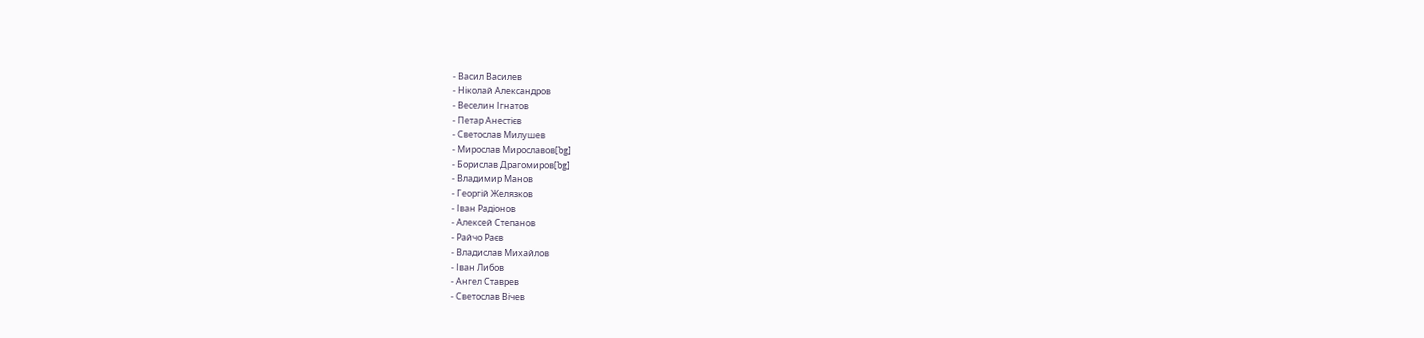- Васил Василев
- Ніколай Александров
- Веселин Ігнатов
- Петар Анестієв
- Светослав Милушев
- Мирослав Мирославов[bg]
- Борислав Драгомиров[bg]
- Владимир Манов
- Георгій Желязков
- Іван Радіонов
- Алексей Степанов
- Райчо Раєв
- Владислав Михайлов
- Іван Либов
- Ангел Ставрев
- Светослав Вічев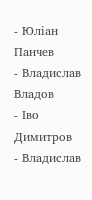- Юліан Панчев
- Владислав Владов
- Іво Димитров
- Владислав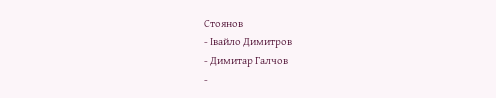Стоянов
- Івайло Димитров
- Димитар Галчов
-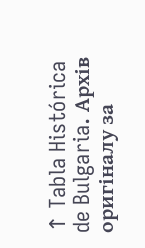↑ Tabla Histórica de Bulgaria. Архів оригіналу за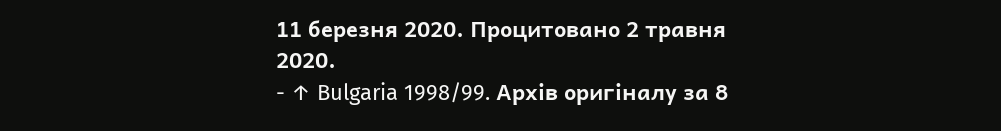11 березня 2020. Процитовано 2 травня 2020.
- ↑ Bulgaria 1998/99. Архів оригіналу за 8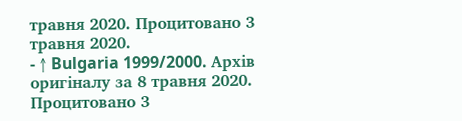травня 2020. Процитовано 3 травня 2020.
- ↑ Bulgaria 1999/2000. Архів оригіналу за 8 травня 2020. Процитовано 3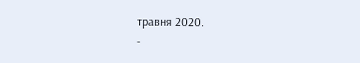травня 2020.
-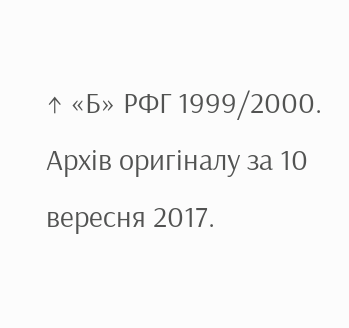↑ «Б» РФГ 1999/2000. Архів оригіналу за 10 вересня 2017.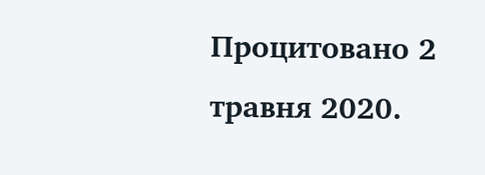Процитовано 2 травня 2020.